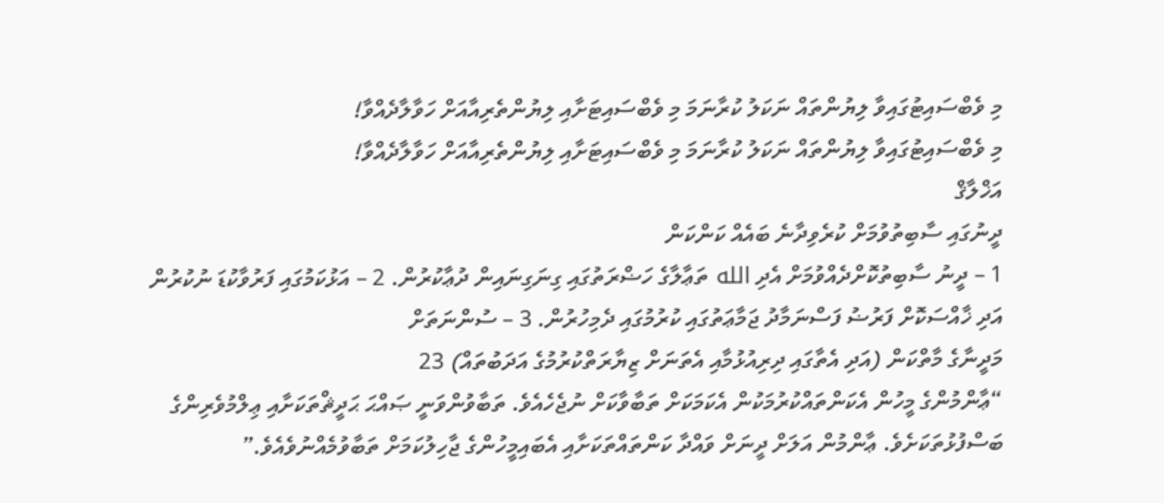މި ވެބްސައިޓުގައިވާ ލިޔުންތައް ނަކަލު ކުރާނަމަ މި ވެބްސައިޓަށާއި ލިޔުންތެރިއާއަށް ހަވާލާދެއްވާ!
މި ވެބްސައިޓުގައިވާ ލިޔުންތައް ނަކަލު ކުރާނަމަ މި ވެބްސައިޓަށާއި ލިޔުންތެރިއާއަށް ހަވާލާދެއްވާ!
އަޚްލާޤް
ދީނުގައި ސާބިތުވުމަށް ކުރެވިދާނެ ބައެއް ކަންކަން
1 – ދީނު ސާބިތުކޮށްދެއްވުމަށް އެދި الله ތަޢާލާގެ ހަޟްރަތުގައި ގިނަގިނައިން ދުޢާކުރުން. 2 – އަޅުކަމުގައި ފަރުވާކުޑަ ނުކުރުން އަދި ޚާއްސަކޮށް ފަރުޟު ފަސްނަމާދު ޖަމާޢަތުގައި ކުރުމުގައި ދެމިހުރުން. 3 – ސުންނަތަށް
މަދީނާގެ މާތްކަން (އަދި އެތާގައި ދިރިއުޅުމާއި އެތަނަށް ޒިޔާރަތްކުރުމުގެ އަދަބުތައް) 23
“ޢާންމުންގެ މީހުން އެކަންތައްކުރުމަކުން އެކަމަކަށް ތަބާވާކަށް ނުޖެހެއެވެ. ތަބާވުންވަނީ ޞައްޙަ ޙަދީޘްތަކަށާއި ޢިލްމުވެރިންގެ ބަސްފުޅުތަކަށެވެ. ޢާންމުން އަލަށް ދީނަށް ވައްދާ ކަންތައްތަކަށާއި އެބައިމީހުންގެ ޖާހިލުކަމަށް ތަބާވުމެއްނުވެއެވެ.”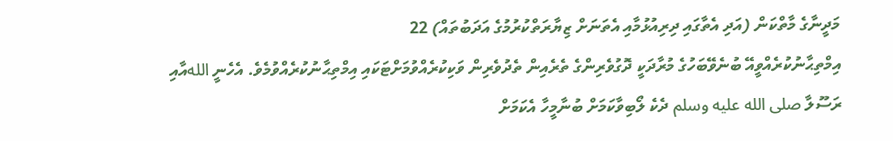މަދީނާގެ މާތްކަން (އަދި އެތާގައި ދިރިއުޅުމާއި އެތަނަށް ޒިޔާރަތްކުރުމުގެ އަދަބުތައް) 22
އިމްތިޙާނުކުރެއްވީއޭ ބުނެވޭބަހުގެ މުރާދަކީ ދޮގުވެރިންގެ ތެރެއިން ތެދުވެރިން ވަކިކުރެއްވުމަށްޓަކައި އިމްތިޙާނުކުރެއްވުމެވެ. އެހެނީ اللهއާއި ރަސޫލާ صلى الله عليه وسلم ދެކެ ލޯބިވާކަމަށް ބުނާމީހާ އެކަމަށް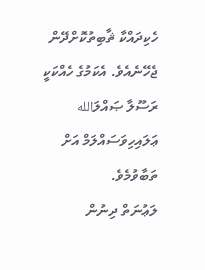ހެކިދައްކާ ޘާބިތުކޮށްދޭން ޖެހޭނެއެވެ. އެކަމުގެ ހެއްކަކީ ރަސޫލާ ޞައްލަالله ޢަލައިހިވަސައްލަމް އަށް ތަބާވުމެވެ.
ލަޢުނަތް ދިނުން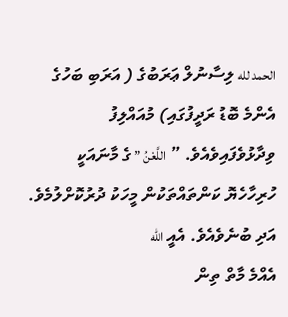الحمد لله ލިސާނުލް ޢަރަބުގެ ( އަރަބި ބަހުގެ އެންމެ ބޮޑު ރަދީފުގައި) މުއައްލިފު ވިދާޅުވެފައިވެއެވެ. ” اللَّعْنُ ” ގެ މާނައަކީ ހުރިހާހެޔޮ ކަންތައްތަކުން މީހަކު ދުރުކޮށްލުމެވެ. އަދި ބުނެވެއެވެ. އެއީ الله
އެއްމެ މާތް ތިން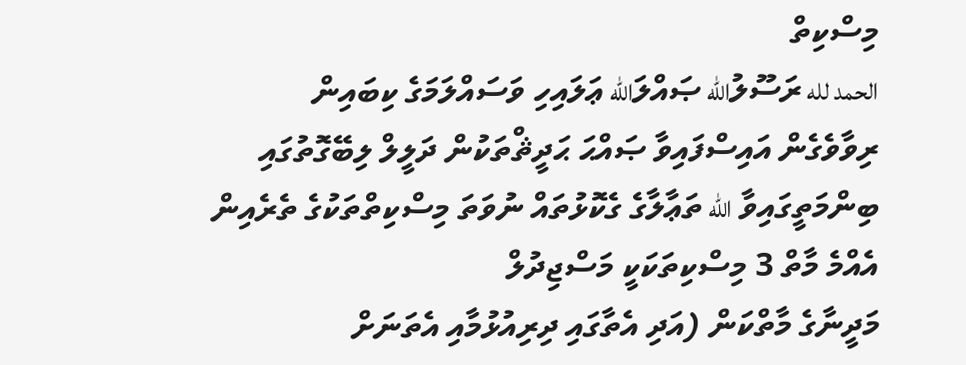މިސްކިތް
الحمد لله ރަސޫލުالله ޞައްލަالله ޢަލައިހި ވަސައްލަމަގެ ކިބައިން ރިވާވެގެން އައިސްފައިވާ ޞައްޙަ ޙަދީޘްތަކުން ދަލީލް ލިބޭގޮތުގައި ބިންމަތީގައިވާ الله ތަޢާލާގެ ގެކޮޅުތައް ނުވަތަ މިސްކިތްތަކުގެ ތެރެއިން އެއްމެ މާތް 3 މިސްކިތަކަކީ މަސްޖިދުލް
މަދީނާގެ މާތްކަން (އަދި އެތާގައި ދިރިއުޅުމާއި އެތަނަށް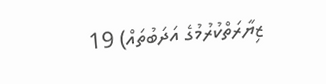ޒިޔާރަތްކުރުމުގެ އަދަބުތައް) 19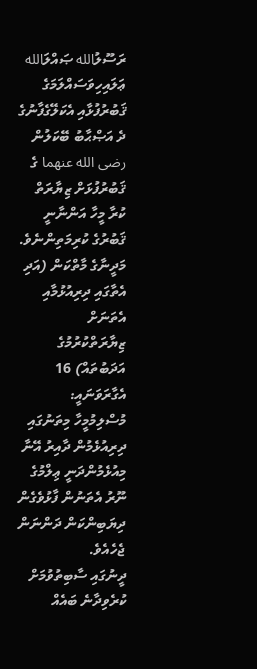ރަސޫލުالله ޞައްލަالله ޢަލައިހިވަސައްލަމަގެ ޤަބުރުފުޅާއި އެކަލޭގެފާނުގެ ދެ އަޞްޙާބު ބޭކަލުން رضى الله عنهما ގެ ޤަބުރުފުޅަށް ޒިޔާރަތް ކުރާ މީހާ އަންނާނީ ޤަބުރުގެ ކުރިމަތިންނެވެ.
މަދީނާގެ މާތްކަން (އަދި އެތާގައި ދިރިއުޅުމާއި އެތަނަށް ޒިޔާރަތްކުރުމުގެ އަދަބުތައް) 16
އެގާރަވަނައީ: މުސްލިމުމީހާ މިތަނުގައި ދިރިއުޅެމުން ދާއިރު އޭނާ މިއުޅެމުންދަނީ ޢިލްމުގެ ނޫރު އެތަނުން ފާޅުވެގެން ދިޔަބިންކަން ދަންނަން ޖެހެއެވެ.
ދީނުގައި ސާބިތުވުމަށް ކުރެވިދާނެ ބައެއް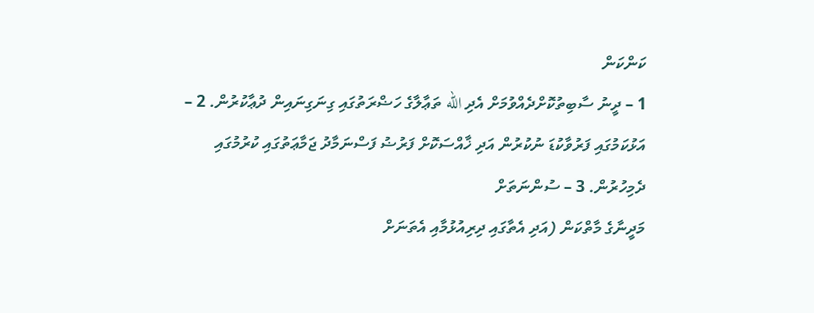ކަންކަން
1 – ދީނު ސާބިތުކޮށްދެއްވުމަށް އެދި الله ތަޢާލާގެ ހަޟްރަތުގައި ގިނަގިނައިން ދުޢާކުރުން. 2 – އަޅުކަމުގައި ފަރުވާކުޑަ ނުކުރުން އަދި ޚާއްސަކޮށް ފަރުޟު ފަސްނަމާދު ޖަމާޢަތުގައި ކުރުމުގައި ދެމިހުރުން. 3 – ސުންނަތަށް
މަދީނާގެ މާތްކަން (އަދި އެތާގައި ދިރިއުޅުމާއި އެތަނަށް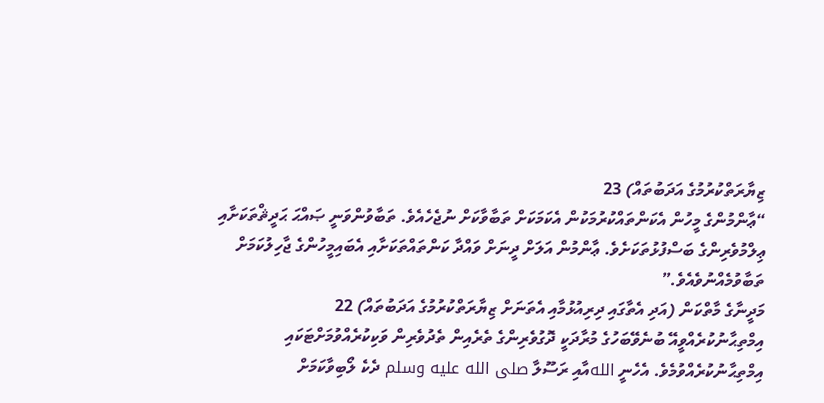ޒިޔާރަތްކުރުމުގެ އަދަބުތައް) 23
“ޢާންމުންގެ މީހުން އެކަންތައްކުރުމަކުން އެކަމަކަށް ތަބާވާކަށް ނުޖެހެއެވެ. ތަބާވުންވަނީ ޞައްޙަ ޙަދީޘްތަކަށާއި ޢިލްމުވެރިންގެ ބަސްފުޅުތަކަށެވެ. ޢާންމުން އަލަށް ދީނަށް ވައްދާ ކަންތައްތަކަށާއި އެބައިމީހުންގެ ޖާހިލުކަމަށް ތަބާވުމެއްނުވެއެވެ.”
މަދީނާގެ މާތްކަން (އަދި އެތާގައި ދިރިއުޅުމާއި އެތަނަށް ޒިޔާރަތްކުރުމުގެ އަދަބުތައް) 22
އިމްތިޙާނުކުރެއްވީއޭ ބުނެވޭބަހުގެ މުރާދަކީ ދޮގުވެރިންގެ ތެރެއިން ތެދުވެރިން ވަކިކުރެއްވުމަށްޓަކައި އިމްތިޙާނުކުރެއްވުމެވެ. އެހެނީ اللهއާއި ރަސޫލާ صلى الله عليه وسلم ދެކެ ލޯބިވާކަމަށް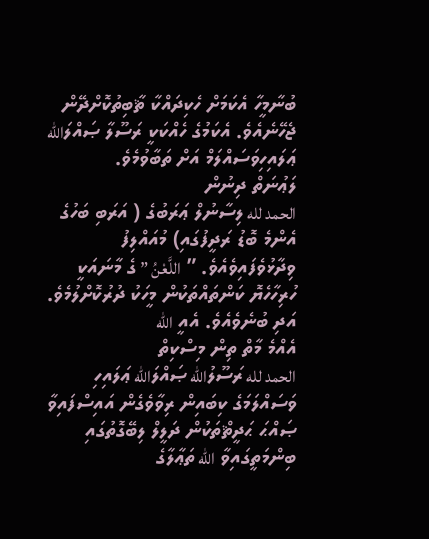ބުނާމީހާ އެކަމަށް ހެކިދައްކާ ޘާބިތުކޮށްދޭން ޖެހޭނެއެވެ. އެކަމުގެ ހެއްކަކީ ރަސޫލާ ޞައްލަالله ޢަލައިހިވަސައްލަމް އަށް ތަބާވުމެވެ.
ލަޢުނަތް ދިނުން
الحمد لله ލިސާނުލް ޢަރަބުގެ ( އަރަބި ބަހުގެ އެންމެ ބޮޑު ރަދީފުގައި) މުއައްލިފު ވިދާޅުވެފައިވެއެވެ. ” اللَّعْنُ ” ގެ މާނައަކީ ހުރިހާހެޔޮ ކަންތައްތަކުން މީހަކު ދުރުކޮށްލުމެވެ. އަދި ބުނެވެއެވެ. އެއީ الله
އެއްމެ މާތް ތިން މިސްކިތް
الحمد لله ރަސޫލުالله ޞައްލަالله ޢަލައިހި ވަސައްލަމަގެ ކިބައިން ރިވާވެގެން އައިސްފައިވާ ޞައްޙަ ޙަދީޘްތަކުން ދަލީލް ލިބޭގޮތުގައި ބިންމަތީގައިވާ الله ތަޢާލާގެ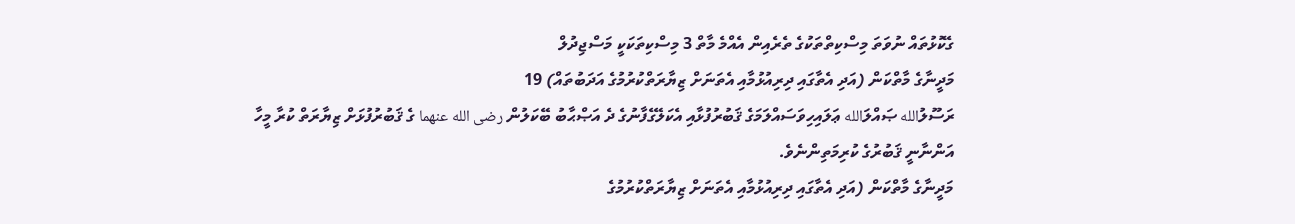ގެކޮޅުތައް ނުވަތަ މިސްކިތްތަކުގެ ތެރެއިން އެއްމެ މާތް 3 މިސްކިތަކަކީ މަސްޖިދުލް
މަދީނާގެ މާތްކަން (އަދި އެތާގައި ދިރިއުޅުމާއި އެތަނަށް ޒިޔާރަތްކުރުމުގެ އަދަބުތައް) 19
ރަސޫލުالله ޞައްލަالله ޢަލައިހިވަސައްލަމަގެ ޤަބުރުފުޅާއި އެކަލޭގެފާނުގެ ދެ އަޞްޙާބު ބޭކަލުން رضى الله عنهما ގެ ޤަބުރުފުޅަށް ޒިޔާރަތް ކުރާ މީހާ އަންނާނީ ޤަބުރުގެ ކުރިމަތިންނެވެ.
މަދީނާގެ މާތްކަން (އަދި އެތާގައި ދިރިއުޅުމާއި އެތަނަށް ޒިޔާރަތްކުރުމުގެ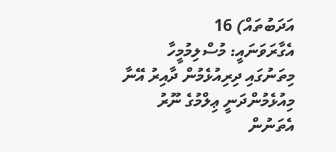އަދަބުތައް) 16
އެގާރަވަނައީ: މުސްލިމުމީހާ މިތަނުގައި ދިރިއުޅެމުން ދާއިރު އޭނާ މިއުޅެމުންދަނީ ޢިލްމުގެ ނޫރު އެތަނުން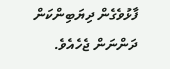ފާޅުވެގެން ދިޔަބިންކަން ދަންނަން ޖެހެއެވެ.